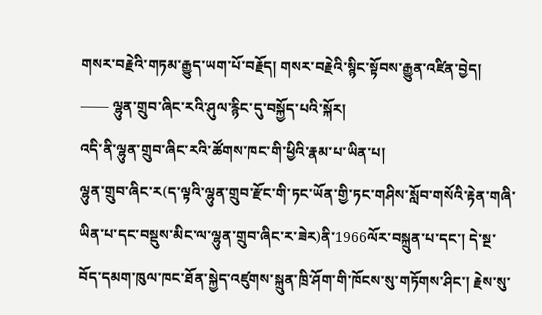གསར་བརྗེའི་གཏམ་རྒྱུད་ཡག་པོ་བརྗོད། གསར་བརྗེའི་སྙིང་སྟོབས་རྒྱུན་འཛིན་བྱེད།
—— ལྷུན་གྲུབ་ཞིང་རའི་ཤུལ་རྙིང་དུ་བསྐྱོད་པའི་སྐོར།
འདི་ནི་ལྷུན་གྲུབ་ཞིང་རའི་ཚོགས་ཁང་གི་ཕྱིའི་རྣམ་པ་ཡིན་པ།
ལྷུན་གྲུབ་ཞིང་ར(ད་ལྟའི་ལྷུན་གྲུབ་རྫོང་གི་ཏང་ཡོན་གྱི་ཏང་གཤིས་སློབ་གསོའི་རྟེན་གཞི་ཡིན་པ་དང་བསྡུས་མིང་ལ་ལྷུན་གྲུབ་ཞིང་ར་ཟེར)ནི་1966ལོར་བསྐྲུན་པ་དང་། དེ་སྔ་བོད་དམག་ཁུལ་ཁང་ཐོན་སྐྱེད་འཛུགས་སྐྲུན་ཁྲི་ཤོག་གི་ཁོངས་སུ་གཏོགས་ཤིང་། རྗེས་སུ་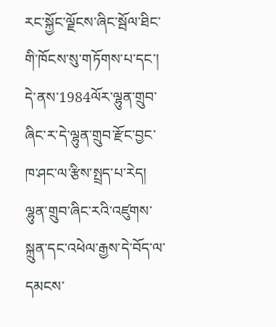རང་སྐྱོང་ལྗོངས་ཞིང་སྦོལ་ཐིང་གི་ཁོངས་སུ་གཏོགས་པ་དང་། དེ་ནས་1984ལོར་ལྷུན་གྲུབ་ཞིང་ར་དེ་ལྷུན་གྲུབ་རྫོང་བྱང་ཁ་ཤང་ལ་རྩིས་སྤྲད་པ་རེད།
ལྷུན་གྲུབ་ཞིང་རའི་འཛུགས་སྐྲུན་དང་འཕེལ་རྒྱས་དེ་བོད་ལ་དམངས་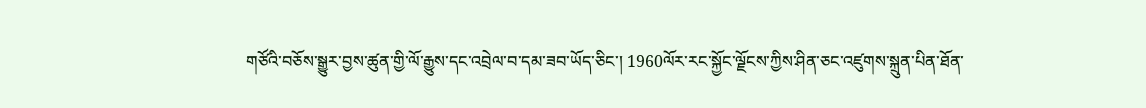གཙོའི་བཅོས་སྒྱུར་བྱས་ཚུན་གྱི་ལོ་རྒྱུས་དང་འབྲེལ་བ་དམ་ཟབ་ཡོད་ཅིང་། 1960ལོར་རང་སྐྱོང་ལྗོངས་ཀྱིས་ཤིན་ཅང་འཛུགས་སྐྲུན་པིན་ཐོན་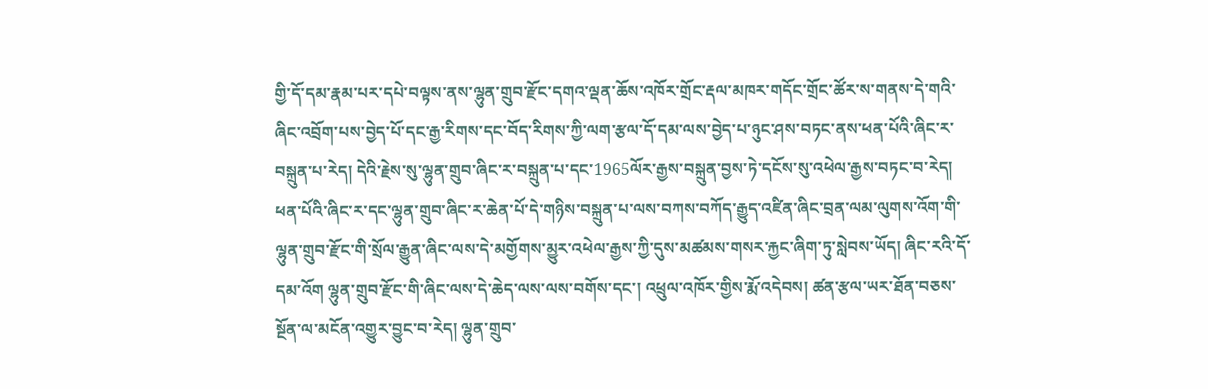གྱི་དོ་དམ་རྣམ་པར་དཔེ་བལྟས་ནས་ལྷུན་གྲུབ་རྫོང་དགའ་ལྡན་ཆོས་འཁོར་གྲོང་རྡལ་མཁར་གདོང་གྲོང་ཚོར་ས་གནས་དེ་གའི་ཞིང་འབྲོག་པས་བྱེད་པོ་དང་རྒྱ་རིགས་དང་བོད་རིགས་ཀྱི་ལག་རྩལ་དོ་དམ་ལས་བྱེད་པ་ཉུང་ཤས་བཏང་ནས་ཕན་པོའི་ཞིང་ར་བསྐྲུན་པ་རེད། དེའི་རྗེས་སུ་ལྷུན་གྲུབ་ཞིང་ར་བསྐྲུན་པ་དང་1965ལོར་རྒྱས་བསྐྲུན་བྱས་ཏེ་དངོས་སུ་འཕེལ་རྒྱས་བཏང་བ་རེད།
ཕན་པོའི་ཞིང་ར་དང་ལྷུན་གྲུབ་ཞིང་ར་ཆེན་པོ་དེ་གཉིས་བསྐྲུན་པ་ལས་བཀས་བཀོད་རྒྱུད་འཛིན་ཞིང་བྲན་ལམ་ལུགས་འོག་གི་ལྷུན་གྲུབ་རྫོང་གི་སྲོལ་རྒྱུན་ཞིང་ལས་དེ་མགྱོགས་མྱུར་འཕེལ་རྒྱས་ཀྱི་དུས་མཚམས་གསར་རྐྱང་ཞིག་ཏུ་སླེབས་ཡོད། ཞིང་རའི་དོ་དམ་འོག ལྷུན་གྲུབ་རྫོང་གི་ཞིང་ལས་དེ་ཆེད་ལས་ལས་བགོས་དང་། འཕྲུལ་འཁོར་གྱིས་རྨོ་འདེབས། ཚན་རྩལ་ཡར་ཐོན་བཅས་སྔོན་ལ་མངོན་འགྱུར་བྱུང་བ་རེད། ལྷུན་གྲུབ་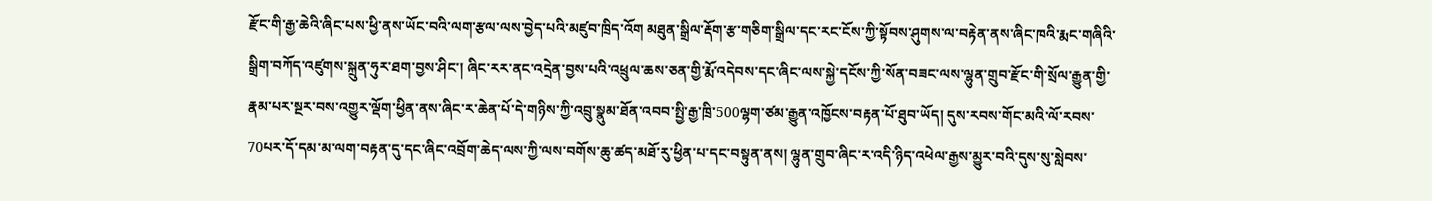རྫོང་གི་རྒྱ་ཆེའི་ཞིང་པས་ཕྱི་ནས་ཡོང་བའི་ལག་རྩལ་ལས་བྱེད་པའི་མཛུབ་ཁྲིད་འོག མཐུན་སྒྲིལ་རྡོག་རྩ་གཅིག་སྒྲིལ་དང་རང་ངོས་ཀྱི་སྟོབས་ཤུགས་ལ་བརྟེན་ནས་ཞིང་ཁའི་རྨང་གཞིའི་སྒྲིག་བཀོད་འཛུགས་སྐྲུན་ཧུར་ཐག་བྱས་ཤིང་། ཞིང་རར་ནང་འདྲེན་བྱས་པའི་འཕྲུལ་ཆས་ཅན་གྱི་རྨོ་འདེབས་དང་ཞིང་ལས་སྐྱེ་དངོས་ཀྱི་སོན་བཟང་ལས་ལྷུན་གྲུབ་རྫོང་གི་སྲོལ་རྒྱུན་གྱི་རྣམ་པར་སྔར་བས་འགྱུར་ལྡོག་ཕྱིན་ནས་ཞིང་ར་ཆེན་པོ་དེ་གཉིས་ཀྱི་འབྲུ་སྣུམ་ཐོན་འབབ་སྤྱི་རྒྱ་ཁྲི་500ལྷག་ཙམ་རྒྱུན་འཁྱོངས་བརྟན་པོ་ཐུབ་ཡོད། དུས་རབས་གོང་མའི་ལོ་རབས་70པར་དོ་དམ་མ་ལག་བརྟན་དུ་དང་ཞིང་འབྲོག་ཆེད་ལས་ཀྱི་ལས་བགོས་ཆུ་ཚད་མཐོ་རུ་ཕྱིན་པ་དང་བསྟུན་ནས། ལྷུན་གྲུབ་ཞིང་ར་འདི་ཉིད་འཕེལ་རྒྱས་མྱུར་བའི་དུས་སུ་སླེབས་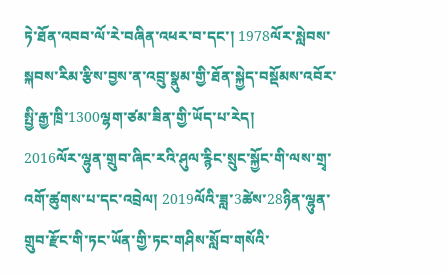ཏེ་ཐོན་འབབ་ལོ་རེ་བཞིན་འཕར་བ་དང་། 1978ལོར་སླེབས་སྐབས་རིམ་རྩིས་བྱས་ན་འབྲུ་སྣུམ་གྱི་ཐོན་སྐྱེད་བསྡོམས་འབོར་སྤྱི་རྒྱ་ཁྲི་1300ལྷག་ཙམ་ཟིན་གྱི་ཡོད་པ་རེད།
2016ལོར་ལྷུན་གྲུབ་ཞིང་རའི་ཤུལ་རྙིང་སྲུང་སྐྱོང་གི་ལས་གྲྭ་འགོ་ཚུགས་པ་དང་འབྲེལ། 2019ལོའི་ཟླ་3ཚེས་28ཉིན་ལྷུན་གྲུབ་རྫོང་གི་ཏང་ཡོན་གྱི་ཏང་གཤིས་སློབ་གསོའི་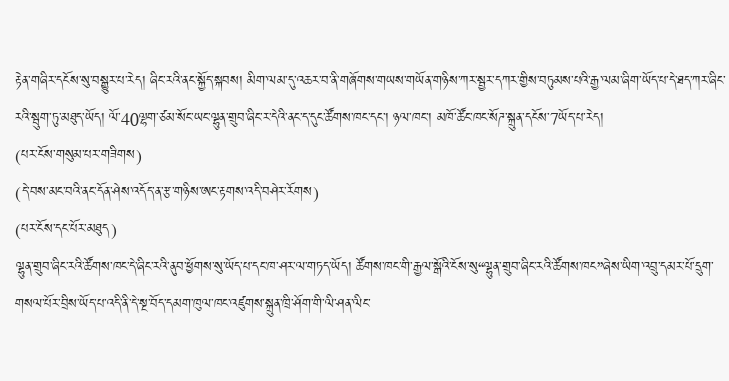རྟེན་གཞིར་དངོས་སུ་བསྒྱུར་པ་རེད། ཞིང་རའི་ནང་སྐྱོད་སྐབས། མིག་ལམ་དུ་འཆར་བ་ནི་གཞོགས་གཡས་གཡོན་གཉིས་ཀར་སྦྱར་དཀར་གྱིས་བཏུམས་པའི་རྒྱ་ལམ་ཞིག་ཡོད་པ་དེ་ཐད་ཀར་ཞིང་རའི་སྦུག་ཏུ་མཐུད་ཡོད། ལོ་40ལྷག་ཙམ་སོང་ཡང་ལྷུན་གྲུབ་ཞིང་ར་དེའི་ནང་ད་དུང་ཚོགས་ཁང་དང་། ཉལ་ཁང་། མཁོ་ཚོང་ཁང་སོཌ་སྐྲུན་དངོས་7ཡོད་པ་རེད།
(པར་ངོས་གསུམ་པར་གཟིགས)
(དེ་བས་མང་བའི་ནང་དོན་ཤེས་འདོད་ན་རྩ་གཉིས་ཨང་རྟགས་འདི་བཤེར་རོགས)
(པར་ངོས་དང་པོར་མཐུད)
ལྷུན་གྲུབ་ཞིང་རའི་ཚོགས་ཁང་དེ་ཞིང་རའི་ནུབ་ཕྱོགས་སུ་ཡོད་པ་དང་ཁ་ཤར་ལ་གཏད་ཡོད། ཚོགས་ཁང་གི་རྒྱལ་སྒོའི་ངོས་སུ“ལྷུན་གྲུབ་ཞིང་རའི་ཚོགས་ཁང”ཞེས་ཡིག་འབྲུ་དམར་པོ་དྲུག་གསལ་པོར་བྲིས་ཡོད་པ་འདི་ནི་དེ་སྔ་བོད་དམག་ཁུལ་ཁང་འཛུགས་སྐྲུན་ཁྲི་ཤོག་གི་ལི་ཤན་ལིང་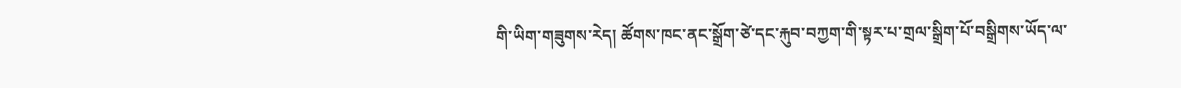གི་ཡིག་གཟུགས་རེད། ཚོགས་ཁང་ནང་སྒྲོག་ཙེ་དང་རྐུབ་བཀྱག་གི་སྟར་པ་གྲལ་སྒྲིག་པོ་བསྒྲིགས་ཡོད་ལ་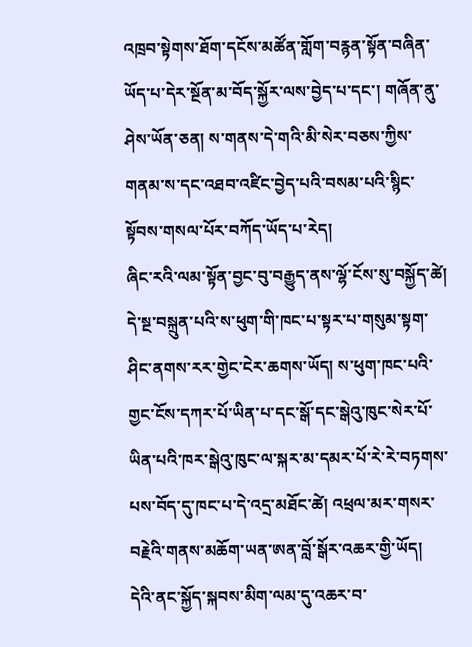འཁྲབ་སྟེགས་ཐོག་དངོས་མཚོན་གློག་བརྙན་སྟོན་བཞིན་ཡོད་པ་དེར་སྔོན་མ་བོད་སྐྱོར་ལས་བྱེད་པ་དང་། གཞོན་ནུ་ཤེས་ཡོན་ཅན། ས་གནས་དེ་གའི་མི་སེར་བཅས་ཀྱིས་གནམ་ས་དང་འཐབ་འཛིང་བྱེད་པའི་བསམ་པའི་སྙིང་སྟོབས་གསལ་པོར་བཀོད་ཡོད་པ་རེད།
ཞིང་རའི་ལམ་སྟོན་བྱང་བུ་བརྒྱུད་ནས་ལྷོ་ངོས་སུ་བསྐྱོད་ཚེ། དེ་སྔ་བསྐྲུན་པའི་ས་ཕུག་གི་ཁང་པ་སྟར་པ་གསུམ་སྟག་ཤིང་ནགས་རར་གྱེང་ངེར་ཆགས་ཡོད། ས་ཕུག་ཁང་པའི་གྱང་ངོས་དཀར་པོ་ཡིན་པ་དང་སྒོ་དང་སྒེའུ་ཁུང་སེར་པོ་ཡིན་པའི་ཁར་སྒེའུ་ཁུང་ལ་སྐར་མ་དམར་པོ་རེ་རེ་བཏགས་པས་བོད་དུ་ཁང་པ་དེ་འདྲ་མཐོང་ཚེ། འཕྲལ་མར་གསར་བརྗེའི་གནས་མཆོག་ཡན་ཨན་བློ་སྒོར་འཆར་གྱི་ཡོད།
དེའི་ནང་སྐྱོད་སྐབས་མིག་ལམ་དུ་འཆར་བ་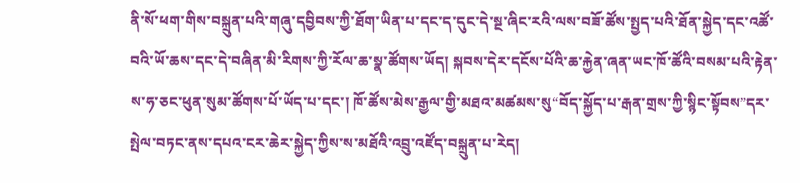ནི་སོ་ཕག་གིས་བསྐྲུན་པའི་གཞུ་དབྱིབས་ཀྱི་ཐོག་ཡིན་པ་དང་ད་དུང་དེ་སྔ་ཞིང་རའི་ལས་བཟོ་ཚོས་སྤྱད་པའི་ཐོན་སྐྱེད་དང་འཚོ་བའི་ཡོ་ཆས་དང་དེ་བཞིན་མི་རིགས་ཀྱི་རོལ་ཆ་སྣ་ཚོགས་ཡོད། སྐབས་དེར་དངོས་པོའི་ཆ་རྐྱེན་ཞན་ཡང་ཁོ་ཚོའི་བསམ་པའི་རྟེན་ས་ཧ་ཅང་ཕུན་སུམ་ཚོགས་པོ་ཡོད་པ་དང་། ཁོ་ཚོས་མེས་རྒྱལ་གྱི་མཐའ་མཚམས་སུ“བོད་སྐྱོད་པ་རྒན་གྲས་ཀྱི་སྙིང་སྟོབས”དར་སྤེལ་བཏང་ནས་དཔའ་ངར་ཆེར་སྐྱེད་ཀྱིས་ས་མཐོའི་འབྲུ་འཛོད་བསྐྲུན་པ་རེད།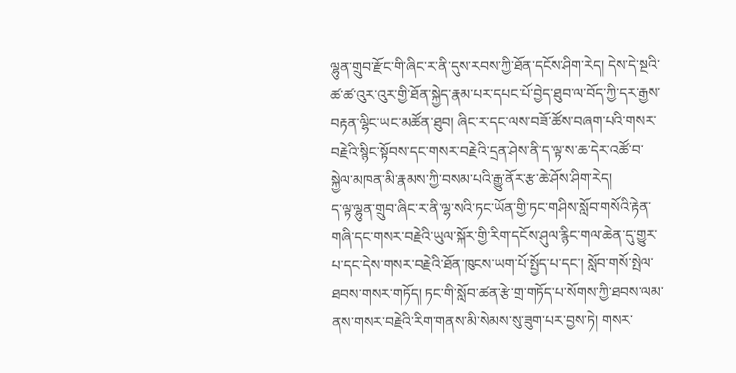ལྷུན་གྲུབ་རྫོང་གི་ཞིང་ར་ནི་དུས་རབས་ཀྱི་ཐོན་དངོས་ཤིག་རེད། དེས་དེ་སྔའི་ཚ་ཚ་འུར་འུར་གྱི་ཐོན་སྐྱེད་རྣམ་པར་དཔང་པོ་བྱེད་ཐུབ་ལ་བོད་ཀྱི་དར་རྒྱས་བརྟན་ལྷིང་ཡང་མཚོན་ཐུབ། ཞིང་ར་དང་ལས་བཟོ་ཚོས་བཞག་པའི་གསར་བརྗེའི་སྙིང་སྟོབས་དང་གསར་བརྗེའི་དྲན་ཤེས་ནི་ད་ལྟ་ས་ཆ་དེར་འཚོ་བ་སྐྱེལ་མཁན་མི་རྣམས་ཀྱི་བསམ་པའི་རྒྱུ་ནོར་རྩ་ཆེ་ཤོས་ཤིག་རེད།
ད་ལྟ་ལྷུན་གྲུབ་ཞིང་ར་ནི་ལྷ་སའི་ཏང་ཡོན་གྱི་ཏང་གཤིས་སློབ་གསོའི་རྟེན་གཞི་དང་གསར་བརྗེའི་ཡུལ་སྐོར་གྱི་རིག་དངོས་ཤུལ་རྙིང་གལ་ཆེན་དུ་གྱུར་པ་དང་དེས་གསར་བརྗེའི་ཐོན་ཁུངས་ཡག་པོ་སྤྱོད་པ་དང་། སློབ་གསོ་སྤེལ་ཐབས་གསར་གཏོད། ཏང་གི་སློབ་ཚན་རྩེ་གྲ་གཏོད་པ་སོགས་ཀྱི་ཐབས་ལམ་ནས་གསར་བརྗེའི་རིག་གནས་མི་སེམས་སུ་ཟུག་པར་བྱས་ཏེ། གསར་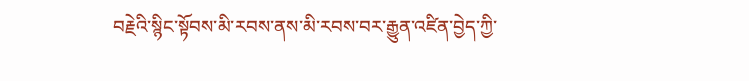བརྗེའི་སྙིང་སྟོབས་མི་རབས་ནས་མི་རབས་བར་རྒྱུན་འཛིན་བྱེད་ཀྱི་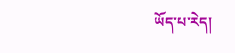ཡོད་པ་རེད།